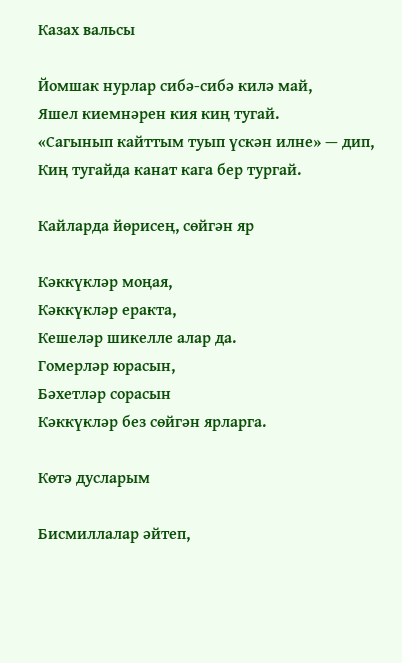Казах вальсы

Йомшак нурлар сибә-сибә килә май,
Яшел киемнәрен кия киң тугай.
«Сагынып кайттым туып үскән илне» — дип,
Киң тугайда канат кага бер тургай.

Кайларда йөрисең, сөйгән яр

Кәккүкләр моңая,
Кәккүкләр еракта,
Кешеләр шикелле алар да.
Гомерләр юрасын,
Бәхетләр сорасын
Кәккүкләр без сөйгән ярларга.

Көтә дусларым

Бисмиллалар әйтеп,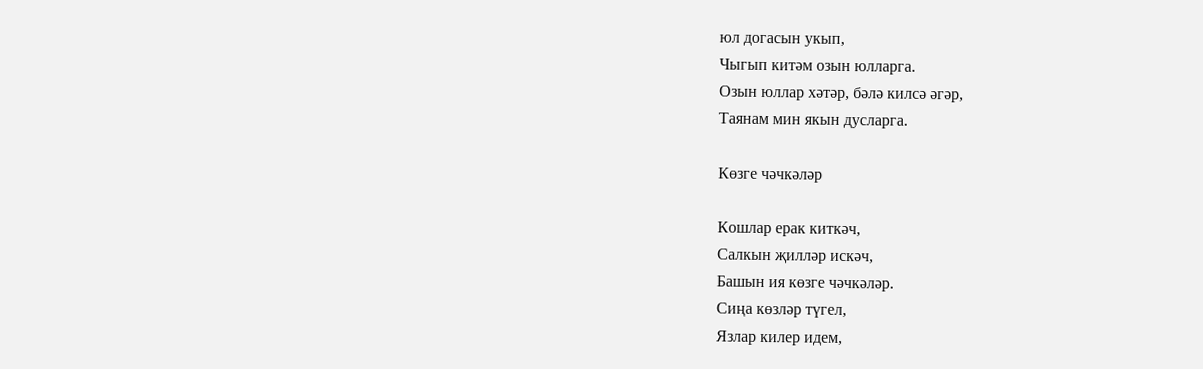юл догасын укып,
Чыгып китәм озын юлларга.
Озын юллар хәтәр, бәлә килсә әгәр,
Таянам мин якын дусларга.

Көзге чәчкәләр

Кошлар ерак киткәч,
Салкын җилләр искәч,
Башын ия көзге чәчкәләр.
Сиңа көзләр түгел,
Язлар килер идем,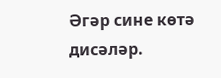Әгәр сине көтә дисәләр.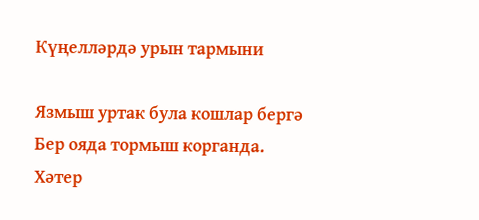Күңелләрдә урын тармыни

Язмыш уртак була кошлар бергә
Бер ояда тормыш корганда.
Хәтер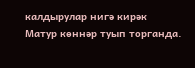калдырулар нигә кирәк
Матур көннәр туып торганда.